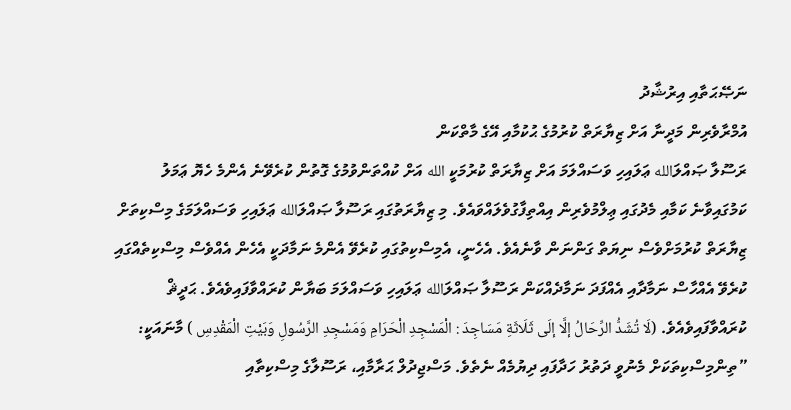ނަޞޭޙަތާއި އިރުޝާދު
އުމްރާވެރިން މަދީނާ އަށް ޒިޔާރަތް ކުރުމުގެ ޙުކުމާއި އޭގެ މާތްކަން
ރަސޫލާ ޞައްލަالله ޢަލައިހި ވަސައްލަމަ އަށް ޒިޔާރަތް ކުރުމަކީ الله އަށް ކުއްތަންވުމުގެ ގޮތުން ކުރެވޭނެ އެންމެ ހެޔޮ ޢަމަލު ކަމުގައިވާނެ ކަމާއި މެދުގައި ޢިލްމުވެރިން އިއްތިފާގުވެލައްވައެވެ. މި ޒިޔާރަތުގައި ރަސޫލާ ޞައްލަالله ޢަލައިހި ވަސައްލަމަގެ މިސްކިތަށް ޒިޔާރަތް ކުރުމަށްވެސް ނިޔަތް ގަންނަން ވާނެއެވެ. އެހެނީ، އެމިސްކިތުގައި ކުރެވޭ އެންމެ ނަމާދަކީ އެހެން އެއްވެސް މިސްކިތެއްގައި ކުރެވޭ އެއްހާސް ނަމާދާއި އެއްފަދަ ނަމާދެއްކަން ރަސޫލާ ޞައްލަالله ޢަލައިހި ވަސައްލަމަ ބަޔާން ކުރައްވާފައިވެއެވެ. ޙަދީޘް ކުރައްވާފައިވެއެވެ. (لَا تُشَدُّ الرِّحَالُ إلَّا إلَى ثَلَاثَةِ مَسَاجِدَ : الْمَسْجِدِ الْحَرَامِ وَمَسْجِدِ الرَّسُولِ وَبَيْتِ الْمَقْدِسِ ) މާނައަކީ: ”ތިންމިސްކިތަކަށް މެނުވީ ދަތުރު ހަދާފައި ދިޔުމެއް ނެތެވެ. މަސްޖިދުލް ޙަރާމާއި، ރަސޫލާގެ މިސްކިތާއި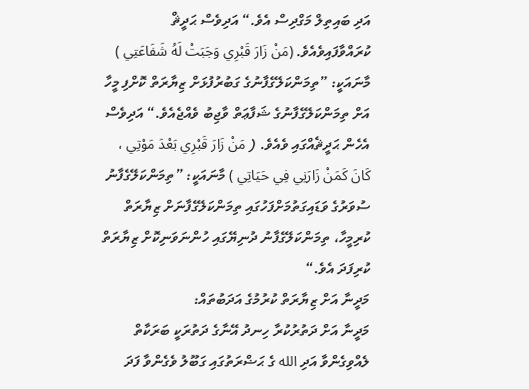އަދި ބައިތިލް މަގްދިސް އެވެ.“ އަދިވެސް ޙަދީޘް ކުރައްވާފައިވެއެވެ. (مَنْ زَارَ قَبْرِي وَجَبَتْ لَهُ شَفَاعَتِي ) މާނައަކީ: ”ތިމަންކަލޭގެފާނުގެ ގަބުރުފުޅަށް ޒިޔާރަތް ކޮށްފި މީހާ އަށް ތިމަންކަލޭގެފާނުގެ ޝަފާޢަތް ވާޖިބު ވެއްޖެއެވެ.“ އަދިވެސް އެހެން ޙަދީޘެއްގައި ވެއެވެ. ( مَنْ زَارَ قَبْرِي بَعْدَ مَوْتِي ، كَانَ كَمَنْ زَارَنِي فِي حَيَاتِي ) މާނައަކީ: ”ތިމަންކަލޭގެފާނު ސުވަރުގެ ވަޑައިގަތުމަށްފަހުގައި ތިމަންކަލޭގެފާނަށް ޒިޔާރަތް ކުރިމީހާ، ތިމަންކަލޭގެފާނު ދުނިޔޭގައި ހުންނަވަނިކޮށް ޒިޔާރަތް ކުރިފަދަ އެވެ.“
މަދީނާ އަށް ޒިޔާރަތް ކުރުމުގެ އަދަބުތައް:
މަދީނާ އަށް ދަތުރުކުރާ ހިނދު އޭނާގެ ދަތުރަކީ ބަރަކާތް ލެއްވިގެންވާ އަދި الله ގެ ޙަޟްރަތުގައި ގަބޫލު ވެގެންވާ ފަދަ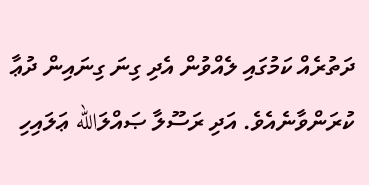ދަތުރެއް ކަމުގައި ލެއްވުން އެދި ގިނަ ގިނައިން ދުޢާ ކުރަންވާނެއެވެ. އަދި ރަސޫލާ ޞައްލަالله ޢަލައިހި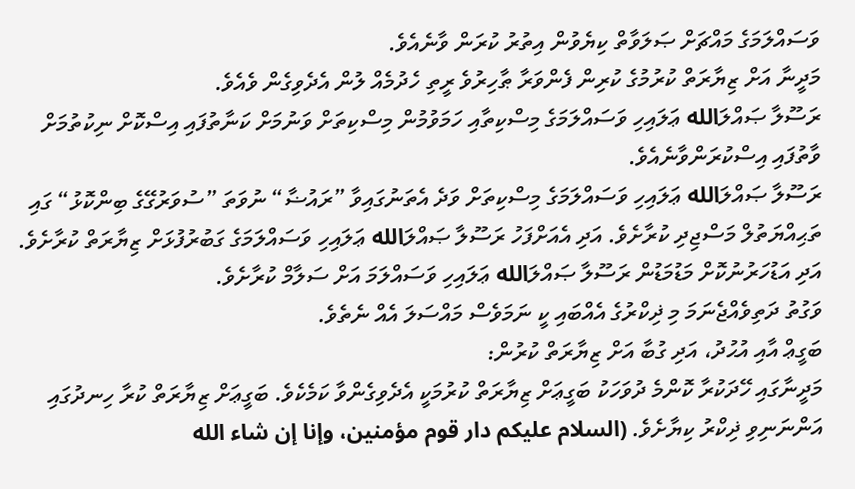ވަސައްލަމަގެ މައްޗަށް ޞަލަވާތް ކިޔެވުން އިތުރު ކުރަން ވާނެއެވެ.
މަދީނާ އަށް ޒިޔާރަތް ކުރުމުގެ ކުރިން ފެންވަރާ ޠާހިރުވެ ރީތި ހެދުމެއް ލުން އެދެވިގެން ވެއެވެ.
ރަސޫލާ ޞައްލަالله ޢަލައިހި ވަސައްލަމަގެ މިސްކިތާއި ހަމަވުމުން މިސްކިތަށް ވަނުމަށް ކަނާތުފައި އިސްކޮށް ނިކުތުމަށް ވާތުފައި އިސްކުރަންވާނެއެވެ.
ރަސޫލާ ޞައްލަالله ޢަލައިހި ވަސައްލަމަގެ މިސްކިތަށް ވަދެ އެތަނުގައިވާ ”ރައުޟާ“ ނުވަތަ ”ސުވަރުގޭގެ ބިންކޮޅު“ ގައި ތަޙިއްޔަތުލް މަސްޖިދި ކުރާށެވެ. އަދި އެއަށްފަހު ރަސޫލާ ޞައްލަالله ޢަލައިހި ވަސައްލަމަގެ ގަބުރުފުޅަށް ޒިޔާރަތް ކުރާށެވެ. އަދި އަޑުހަރުނުކޮށް މަޑުމަޑުން ރަސޫލާ ޞައްލަالله ޢަލައިހި ވަސައްލަމަ އަށް ސަލާމް ކުރާށެވެ.
ވަގުތު ދަތިވެއްޖެނަމަ މި ޛިކްރުގެ އެއްބައި ކީ ނަމަވެސް މައްސަލަ އެއް ނެތެވެ.
ބަގީޢް އާއި އުޙުދު، އަދި ގުބާ އަށް ޒިޔާރަތް ކުރުން:
މަދީނާގައި ހޭދަކުރާ ކޮންމެ ދުވަހަކު ބަގީޢަށް ޒިޔާރަތް ކުރުމަކީ އެދެވިގެންވާ ކަމެކެވެ. ބަގީޢަށް ޒިޔާރަތް ކުރާ ހިނދުގައި އަންނަނިވި ޛިކްރު ކިޔާށެވެ. (السلام عليكم دار قوم مؤمنين، وإنا إن شاء الله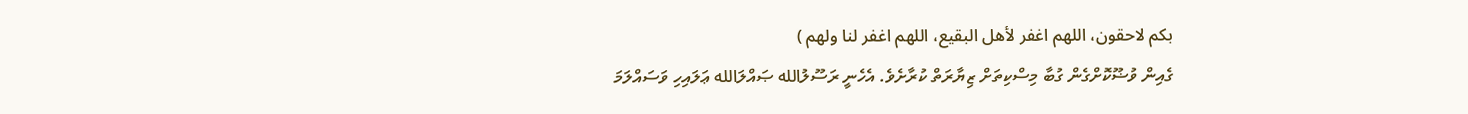بكم لاحقون، اللهم اغفر لأهل البقيع، اللهم اغفر لنا ولهم )
ގެއިން ވުޟޫކޮށްގެން ގުބާ މިސްކިތަށް ޒިޔާރަތް ކުރާށެވެ. އެހެނީ ރަސޫލުالله ޞައްލަالله ޢަލައިހި ވަސައްލަމަ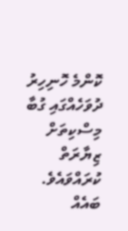ކޮންމެ ހޮނިހިރު ދުވަހެއްގައި ގުބާ މިސްކިތަށް ޒިޔާރަތް ކުރައްވައެވެ. ބައެއް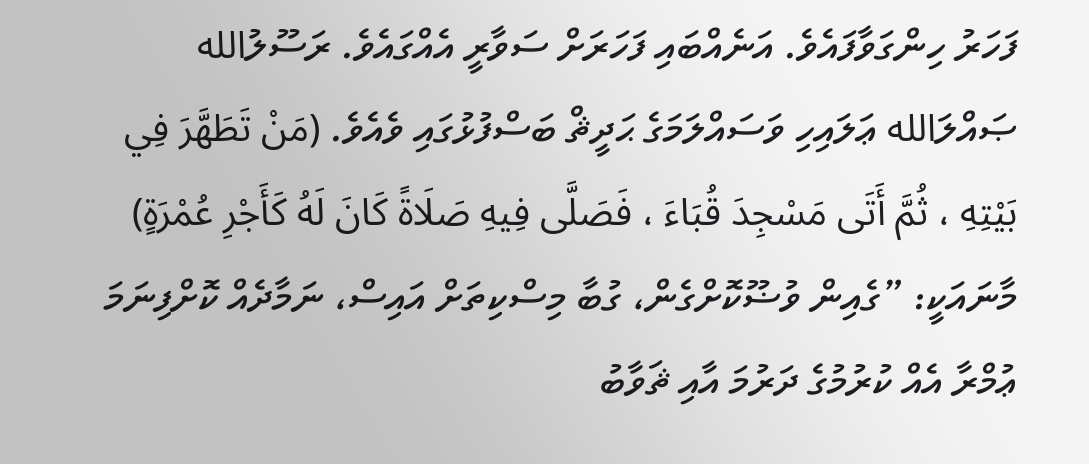ފަހަރު ހިންގަވާފައެވެ. އަނެއްބައި ފަހަރަށް ސަވާރީ އެއްގައެވެ. ރަސޫލުالله ޞައްލަالله ޢަލައިހި ވަސައްލަމަގެ ޙަދީޘް ބަސްފުޅުގައި ވެއެވެ. (مَنْ تَطَهَّرَ فِي بَيْتِهِ ، ثُمَّ أَتَى مَسْجِدَ قُبَاءَ ، فَصَلَّى فِيهِ صَلَاةً كَانَ لَهُ كَأَجْرِ عُمْرَةٍ) މާނައަކީ: ”ގެއިން ވުޟޫކޮށްގެން، ގުބާ މިސްކިތަށް އައިސް، ނަމާދެއް ކޮށްފިނަމަ ޢުމްރާ އެއް ކުރުމުގެ ދަރުމަ އާއި ޘަވާބު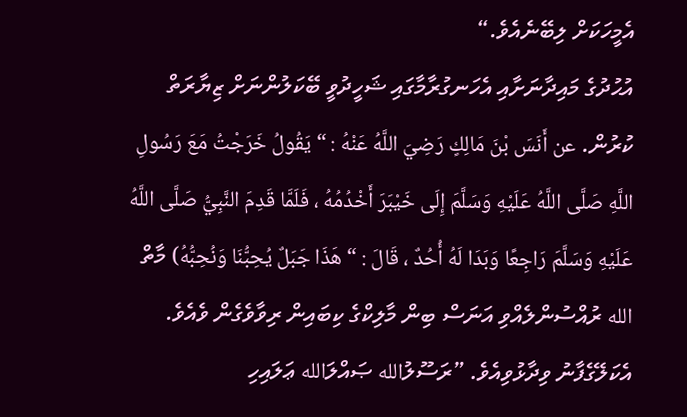އެމީހަކަށް ލިބޭނެއެވެ.“
އުޙުދުގެ މައިދާނަށާއި އެހަނގުރާމާގައި ޝަހީދުވީ ބޭކަލުންނަށް ޒިޔާރަތް ކުރުން. عن أَنَسَ بْنَ مَالِكٍ رَضِيَ اللَّهُ عَنْهُ : “ يَقُولُ خَرَجْتُ مَعَ رَسُولِ اللَّهِ صَلَّى اللَّهُ عَلَيْهِ وَسَلَّمَ إِلَى خَيْبَرَ أَخْدُمُهُ ، فَلَمَّا قَدِمَ النَّبِيُّ صَلَّى اللَّهُ عَلَيْهِ وَسَلَّمَ رَاجِعًا وَبَدَا لَهُ أُحُدٌ ، قَالَ : “ هَذَا جَبَلٌ يُحِبُّنَا وَنُحِبُّهُ) މާތް الله ރުއްސުންލެއްވި އަނަސް ބިން މާލިކްގެ ކިބައިން ރިވާވެގެން ވެއެވެ. އެކަލޭގެފާނު ވިދާޅުވިއެވެ. ”ރަސޫލުالله ޞައްލަالله ޢަލައިހި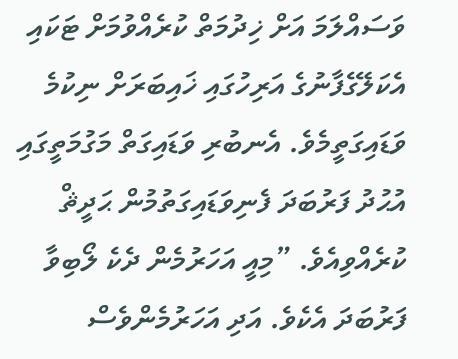ވަސައްލަމަ އަށް ޚިދުމަތް ކުރެއްވުމަށް ޓަކައި އެކަލޭގެފާނުގެ އަރިހުގައި ޚައިބަރަށް ނިކުމެ ވަޑައިގަތީމެވެ. އެނބުރި ވަޑައިގަތް މަގުމަތީގައި އުޙުދު ފަރުބަދަ ފެނިވަޑައިގަތުމުން ޙަދީޘް ކުރެއްވިއެވެ. ”މިއީ އަހަރުމެން ދެކެ ލޯބިވާ ފަރުބަދަ އެކެވެ. އަދި އަހަރުމެންވެސް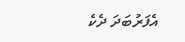އެފަރުބަދަ ދެކެ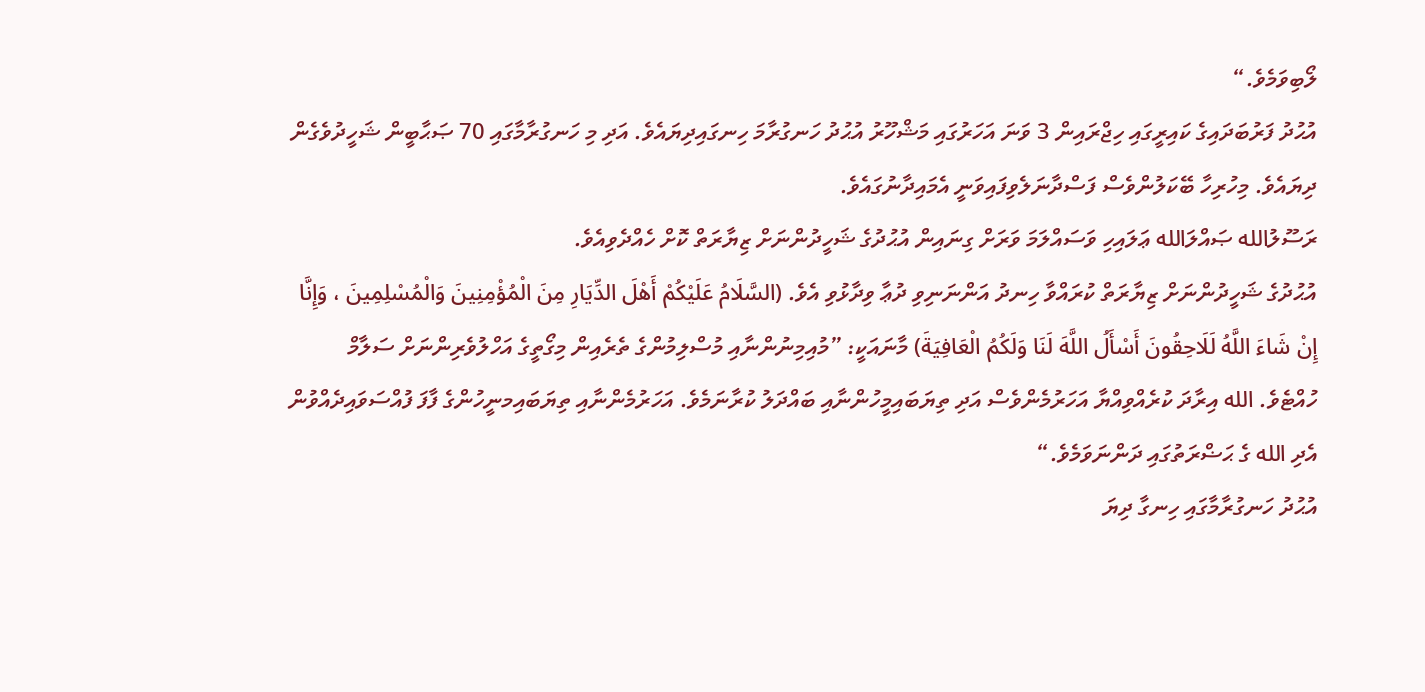ލޯބިވަމެވެ.“
އުޙުދު ފަރުބަދައިގެ ކައިރީގައި ހިޖްރައިން 3 ވަނަ އަހަރުގައި މަޝްހޫރު އުޙުދު ހަނގުރާމަ ހިނގައިދިޔައެވެ. އަދި މި ހަނގުރާމާގައި 70 ޞަޙާބީން ޝަހީދުވެގެން ދިޔައެވެ. މިހުރިހާ ބޭކަލުންވެސް ފަސްދާނަލެވިފައިވަނީ އެމައިދާނުގައެވެ.
ރަސޫލުالله ޞައްލަالله ޢަލައިހި ވަސައްލަމަ ވަރަށް ގިނައިން އުޙުދުގެ ޝަހީދުންނަށް ޒިޔާރަތް ކޮށް ހެއްދެވިއެވެ.
އުޙުދުގެ ޝަހީދުންނަށް ޒިޔާރަތް ކުރައްވާ ހިނދު އަންނަނިވި ދުޢާ ވިދާޅުވި އެވެ. (السَّلَامُ عَلَيْكُمْ أَهْلَ الدِّيَارِ مِنَ الْمُؤْمِنِينَ وَالْمُسْلِمِينَ ، وَإِنَّا إِنْ شَاءَ اللَّهُ لَلَاحِقُونَ أَسْأَلُ اللَّهَ لَنَا وَلَكُمُ الْعَافِيَةَ) މާނައަކީ: ”މުއިމިނުންނާއި މުސްލިމުންގެ ތެރެއިން މިގޯތީގެ އަހްލުވެރިންނަށް ސަލާމް ހުއްޓެވެ. الله އިރާދަ ކުރެއްވިއްޔާ އަހަރުމެންވެސް އަދި ތިޔަބައިމީހުންނާއި ބައްދަލު ކުރާނަމެވެ. އަހަރުމެންނާއި ތިޔަބައިމނީހުންގެ ފާފަ ފުއްސަވައިދެއްވުން އެދި الله ގެ ޙަޟްރަތުގައި ދަންނަވަމެވެ.“
އުޙުދު ހަނގުރާމާގައި ހިނގާ ދިޔަ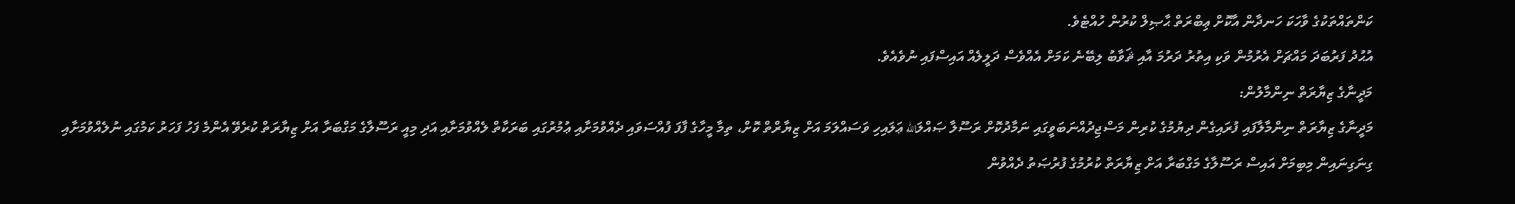ކަންތައްތަކުގެ ވާހަކަ ހަނދާން އާކޮށް ޢިބްރަތް ޙާޞިލް ކުރުން ހުއްޓެވެ.
އުޙުދު ފަރުބަދަ މައްޗަށް އެރުމުން ވަކި އިތުރު ދަރުމަ އާއި ޘަވާބު ލިބޭނެ ކަމަށް އެއްވެސް ދަލީލެއް އައިސްފައި ނުވެއެވެ.
މަދީނާގެ ޒިޔާރަތް ނިންމާލުން:
މަދީނާގެ ޒިޔާރަތް ނިންމާލާފައި ފުރައިގެން ދިޔުމުގެ ކުރިން މަސްޖިދުއްނަބަވީގައި ނަމާދުކޮށް ރަސޫލާ ޞައްލަالله ޢަލައިހި ވަސައްލަމަ އަށް ޒިޔާރްތް ކޮށް، ތިމާ މީހާގެ ފާފަ ފުއްސަވައި ދެއްވުމަށާއި ޢުމުރުގައި ބަރަކާތް ލެއްވުމަށާއި އަދި މިއީ ރަސޫލާގެ މަގްބަރާ އަށް ޒިޔާރަތް ކުރެވޭ އެންމެ ފަހު ފަހަރު ކަމުގައި ނުލެއްވުމަށާއި ގިނަގިނައިން މިބިމަށް އައިސް ރަސޫލާގެ މަގްބަރާ އަށް ޒިޔާރަތް ކުރުމުގެ ފުރުޞަތު ދެއްވުން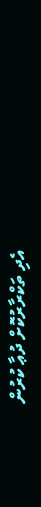އެދި ތަކްރާރުކޮށް ދުޢާ ކުރުން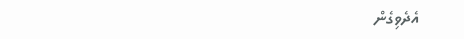އެދެވިގެން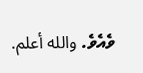ވެއެވެ. والله أعلم.